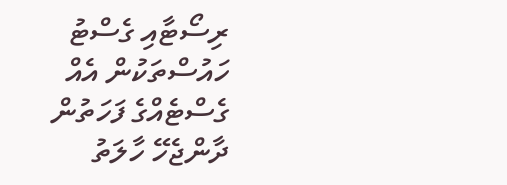ރިސޯޓާއި ގެސްޓު ހައުސްތަކުން އެއް ގެސްޓެއްގެ ފަހަތުން ދާންޖެހޭ ހާލަތު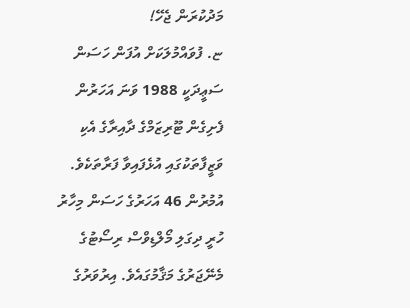މަދުކުރަން ޖެހޭ!
ޏ. ފުވައްމުލަކަށް އުފަން ހަސަން ސަޢީދަކީ 1988 ވަނަ އަހަރުން ފެށިގެން ޓޫރިޒަމްގެ ދާއިރާގެ އެކި ވަޒީފާތަކުގައި އުޅެފައިވާ ފަރާތަކެވެ. އުމުރުން 46 އަހަރުގެ ހަސަން މިހާރު ހުރީ ދިގަލި މޯލްޑިވްސް ރިސޯޓުގެ މެނޭޖަރުގެ މަޤާމުގައެވެ. އިރުވަރުގެ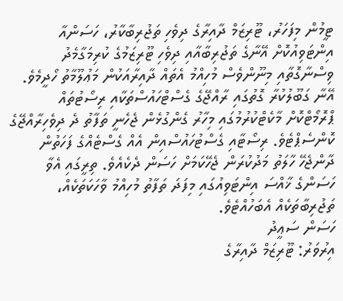ޓީމުން މިފަހަރު، ޓޫރިޒަމް ދާއިރާގެ ދިވެހި ތަޖުރިބާކާރު، ހަސަންއާ އިންޓަވިއުކޮށް އޭނާގެ ތަޖުރިބާއާއި ދިވެހި ޓޫރިޒަމުގެ ކުރިމަގާމެދު ވިސްނާގޮތާއި މިނޫންވެސް މުހިއްމު އެތައް ދާއިރާއަކުން މަޢުލޫމާތު ހޯދީމެވެ. އޭނާ ގަބޫލުކުރާ ގޮތުގައި ރާއްޖޭގެ ގެސްޓްހައުސްތަކާއި ރިސޯޓުތައް ޕްރޮމޯޓްކޮށް މާކެޓްކުރުމުގައި މިހާރު ގެންގުޅެން ޖެހެނީ ތަފާތު ދެ ދިވެހިރާއްޖޭގެ ކޮންސެޕްޓެވެ. ރިސޯޓާއި ގެސްޓުހައުސްއިން އެއް ގެސްޓެއްގެ ފަހަތުން ދާންޖެހޭ ހާލަތު މަދުކުރަން ޖެހޭކަމަށް ހަސަން ދެކެއެވެ. ތިރީގައި އެވާ ހަސަންގެ ޚާއްސަ އިންޓަވިއުގައި މިފަދަ ތަފާތު މުހިއްމު ވާހަކަތަކެއް، ތަޖުރިބާތަކެއް އެބަހުއްޓެވެ.
ހަސަން ސަޢީދު
އިރުވަރު: ޓޫރިޒަމް ދާއިރާގެ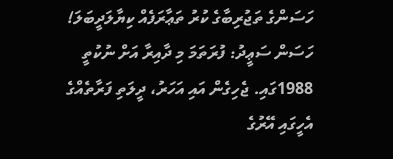ހަސަންގެ ތަޖުރިބާގެ ކުރު ތަޢާރަފެއް ކިޔާލަދީބަލަ!
ހަސަން ސަޢީދު: ފުރަތަމަ މި ދާއިރާ އަށް ނުކުތީ 1988ގައި. ޖެހިގެން އައި އަހަރު، ދީލަތި ފަރާތެއްގެ އެހީގައި އޭރުގެ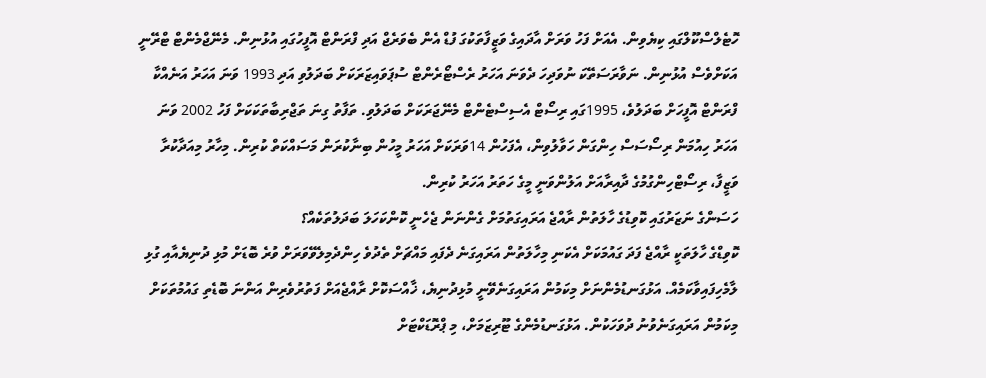ހޮޓެލްސްކޫލްގައި ކިޔެވިން. އެއަށް ފަހު ވަރަށް އާދައިގެ ވަޒީފާތަކުގަ ފުޑް އެން ބެވަރެޖް އަދި ފްރަންޓް އޮފީހުގައި އުޅުނިން. މެނޭޖްމެންޓް ޓްރޭނީ އަކަށްވެސް އުޅުނިން. ނަވާރަސަތޭކަ ނުވަދިހަ ދެވަނަ އަހަރު ރެސްޓޯރެންޓް ސުޕަވައިޒަރަކަށް ބަދަލުވި އަދި 1993 ވަނަ އަހަރު އަނެއްކާ ފްރަންޓް އޮފީހަށް ބަދަލުވެ، 1995ގައި ރިސޯޓް އެސިސްޓެންޓް މެނޭޖަރަކަށް ބަދަލުވި. ތަފާތު ގިނަ ތަޖްރިބާތަކަކަށް ފަހު 2002 ވަނަ އަހަރު ހިއުމަން ރިސޯސަސް ހިންގަން ހަވާލުވިން، އެފަހުން 14ވަރަކަށް އަހަރު މީހުން ބިނާކުރަން މަސައްކަތް ކުރިން. މިހާރު މިއަދާކުރާ ވަޒީފާ، ރިސޯޓްހިންގުމުގެ ދާއިރާއަށް އަލުންވަނީ މީގެ ހަތަރު އަހަރު ކުރިން.
ހަސަންގެ ނަޒަރުގައި ކޮވިޑުގެ ހާލަތުން ރާއްޖެ އަރައިގަތުމަށް ގެންނަން ޖެހެނީ ކޮންކަހަލަ ބަދަލުތަކެއް؟
ކޮވިޑްގެ ހާލަތަކީ ރާއްޖެ ފަދަ ގައުމަކަށް އެކަނި މިހާލަތުން އަރައިގަނެ ދެފައި މައްޗަށް ތެދުވެ ހިންދެމިލެވޭވަރަށް ވުރެ ބޮޑަށް މުޅި ދުނިޔެއާއި ގުޅި ލާމެހިފައިވާކަމެއް. އަޅުގަނޑުމެންނަށް މިކަމުން އަރައިގަނެވޭނީ މުޅިދުނިޔެ، ޚާއްސަކޮށް ރާއްޖެއަށް ފަތުރުވެރިން އަންނަ ބޮޑެތި ގައުމުތަކަށް މިކަމުން އަރައިގަނެވުނު ދުވަހަކުން. އަޅުގަނޑުމެންގެ ޓޫރިޒަމަށް، މި ޕްރޮޑަކްޓަށް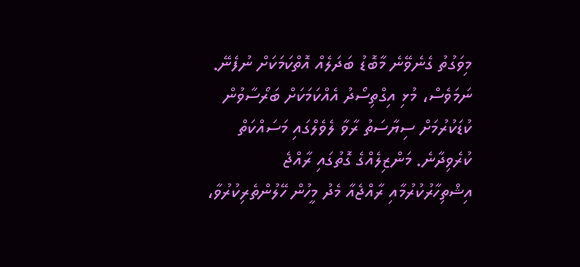މިވަގުތު ގެނެވޭނެ މާބޮޑު ބަދަލެއް އޮތްކަމަކަށް ނުފެނޭ. ނަމަވެސް، މުޅި އިގްތިސޯދު އެއްކަމަކަށް ބަރޯސާވުން ކުޑަކުރުމަށް ސިޔާސަތު ރާވާ ލެވެލްގައި މަސައްކަތް ކުރެވިދާނެ. މަންޒިލެއްގެ ގޮތުގައި ރާއްޖެ އިޝްތިހާރުކުރުމާއި ރާއްޖެއާ މެދު މީހުން ހޭލުންތެރިކުރުވާ،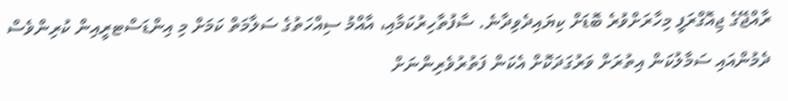ރާއްޖޭގެ ޖިއޮގްރަފީ މިހާރަށްވުރެ ބޮޑަށް ކިޔައިދެވިދާނެ. ސާފުތާހިރުކަމާއި، އާއްމު ސިއްހަތުގެ ސަލާމަތް ކަމަށް މި އިންޑަސްޓރީއިން ކުރިންވެސް ދެމުންއައި ސަމާލުކަން އިތުރަށް ވަރުގަދަކޮށް އެކަން ފަތުރުވެރިންނަށް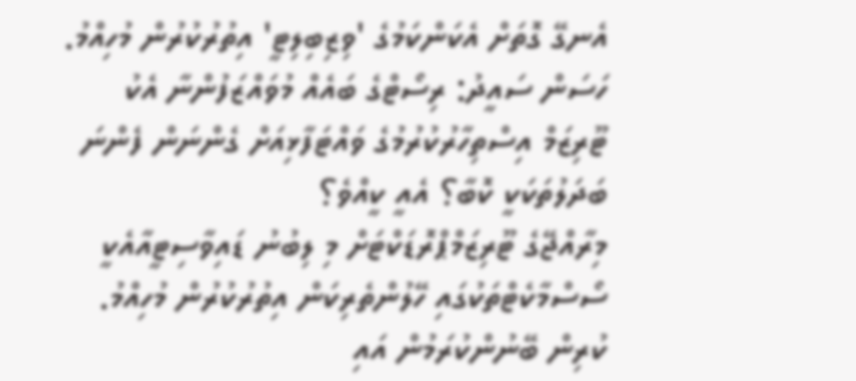އެނގޭ ގޮތަށް އެކަންކަމުގެ 'ވިޒިބިލިޓީ' އިތުރުކުރުން މުހިއްމު.
ހަސަން ސައީދު: ރިސޯޓްގެ ބައެއް މުވައްޒަފުންނާ އެކު
ޓޫރިޒަމް އިސްތިހާރުކުރުމުގެ ވައްޓަފާޅިއަށް ގެންނަން ފެންނަ ބަދަލުތަކަކީ ކޮބާ؟ އެއީ ކީއްވެ؟
މިރާއްޖޭގެ ޓޫރިޒަމްޕްރޮޑަކްޓަށް މި ލިބުނު ޑައިވާސިޓީއާއެކީ ސޯސްމާކެޓްތަކުގައި ހޭލުންތެރިކަން އިތުރުކުރުން މުހިއްމު. ކުރިން ބޭނުންކުރަމުން އައި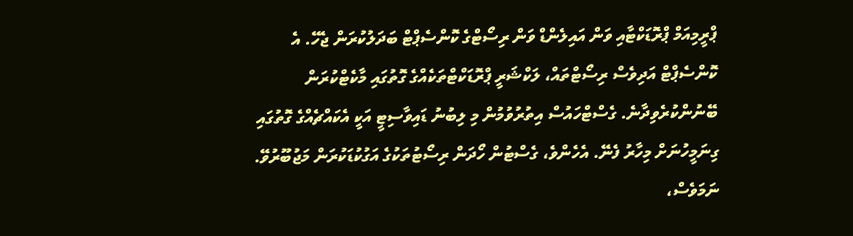ޕްރީމިއަމް ޕްރޮޑަކްޓާއި ވަން އައިލެންޑް ވަން ރިސޯޓްގެ ކޮންސެޕްޓް ބަދަލުކުރަން ޖެހޭ. އެ ކޮންސެޕްޓް އަދިވެސް ރިސޯޓްތައް، ލަކްޝަރީ ޕްރޮޑަކްޓްތަކެއްގެ ގޮތުގައި މާކެޓްކުރަން ބޭނުންކުރެވިދާނެ. ގެސްޓްހައުސް އިތުރުވުމުން މި ލިބުނު ޑައިވާސިޓީ އަކީ އެކައްޗެއްގެ ގޮތުގައި ގިނަމީހުނަށް މިހާރު ފެނޭ. އެހެންވެ، ގެސްޓުން ހޯދަން ރިސޯޓުތަކުގެ އަގުކުޑަކުރަން މަޖުބޫރުވޭ. ނަމަވެސް،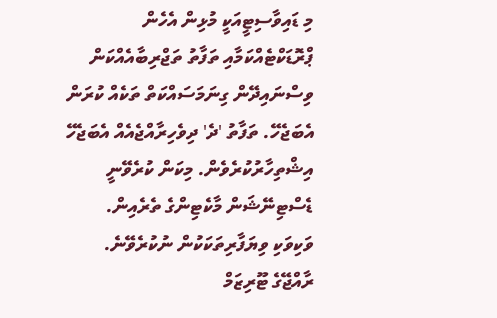މި ޑައިވާސިޓީއަކީ މުޅިން އެހެން ޕްރޮޑަކްޓެއްކަމާއި ތަފާތު ތަޖްރިބާއެއްކަން ވިސްނައިދޭން ގިނަމަސައްކަތް ތަކެއް ކުރަން އެބަޖެހޭ. ތަފާތު 'ދެ' ދިވެހިރާއްޖެއެއް އެބަޖެހޭ އިޝްތިހާރުކުރެވެން. މިކަން ކުރެވޭނީ ޑެސްޓިނޭޝަން މާކެޓިންގެ ތެރެއިން. ވަކިވަކި ވިޔަފާރިތަކަކުން ނުކުރެވޭނެ.
ރާއްޖޭގެ ޓޫރިޒަމް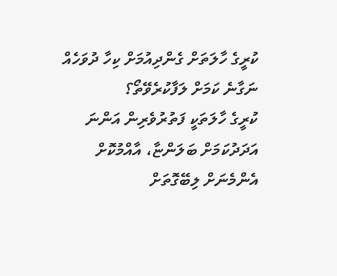ކުރީގެ ހާލަތަށް ގެންދިއުމަށް ކިހާ ދުވަހެއް ނަގާނެ ކަމަށް ލަފާކުރެވޭތޯ؟
ކުރީގެ ހާލަތަކީ ފަތުރުވެރިން އަންނަ އަދަދުކަމަށް ބަލަންޏާ، އާއްމުކޮށް އެންމެނަށް ލިބޭގޮތަށް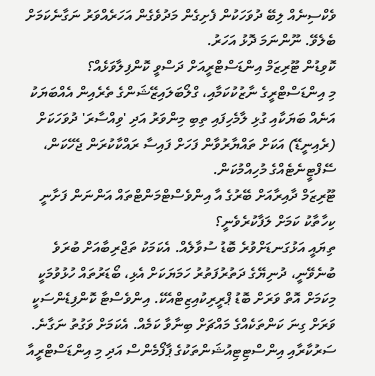ވެކްސިނެއް ލިބޭ ދުވަހަކުން ފެށިގެން މަދުވެގެން އަހަރެއްވަރު ނަގާނެކަމަށް ބެލެވޭ. ނޫންނަމަ ދޮޅު އަހަރު.
ކޮވިޑުން ޓޫރިޒަމް އިންޑަސްޓްރީއަށް ދަސްވީ ކޮންފިލާވަޅެއް؟
މި އިންޑަސްޓްރީގެ ނާޒުކުކަމާއި، ގްލޯބަލައިޒޭޝަންގެ ތެރެއިން އެއްބަޔަކު އަނެއް ބަޔަކާއި ގުޅި ލާމެހިފައި ތިބި މިންވަރު އަދި 'ވިއްސާރަ' ދުވަހަކަށް (ރެއިނީޑޭ) އަކަށް ތައްޔާރުވާން ފަހަށް ފައިސާ ރައްކާކުރަން ޖެހޭކަން، ސޭފްޓީނެޓެއްގެ މުހިއްމުކަން.
ޓޫރިޒަމް ދާއިރާއަށް ބޭރުގެ އާ އިންވެސްޓްމަންޓްތައް އަންނަން ފަށާނީ ކިހާތާކު ކަމަށް ލަފާކުރެވެނީ؟
ތިޔައީ އަޅުގަނޑަށްވުރެ ބޮޑު ސުވާލެއް. އެކަމަކު ތަޖްރިބާއަށް ބުރަވެ ބުނެވޭނީ، ދުނިޔޭގެ ދަތުރުފަތުރު ހަމަޔަކަށް އެޅި، ބޯޑަރުތައް ހުޅުވުމަކީ މިކަމަށް އޮތް ވަރަށް ބޮޑު ޕްރީރިކުއިޒިޓްއެކޭ. އިންވެސްޓާ ކޮންފިޑެންސަކީ ވަރަށް ގިނަ ކަންތަކެއްގެ މައްޗަށް ބިނާވާ ކަމެއް. އެކަމަށް ވަގުތު ނަގާނެ. ސަރުކާރާއި އިންސްޓިޓިއުޝަންތަކުގެ ޕާފޯމެންސް އަދި މި އިންޑަސްޓްރީއާ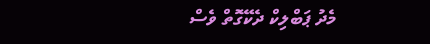މެދު ޕަބްލިކް ދެކޭގޮތް ވެސް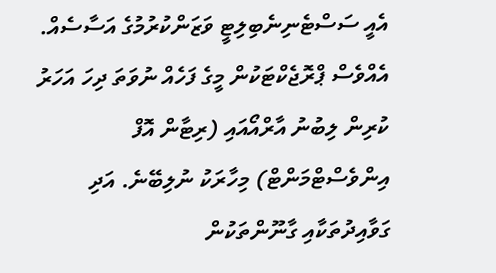އެއީ ސަސްޓެނިނެބިލިޓީ ވަޒަންކުރުމުގެ އަސާސެއް. އެއްވެސް ޕްރޮޖެކްޓަކުން މީގެ ފަހެއް ނުވަތަ ދިހަ އަހަރު ކުރިން ލިބުނު އާރްއޯއައި (ރިޓާން އޮފް އިންވެސްޓްމަންޓް) މިހާރަކު ނުލިބޭނެ. އަދި ގަވާއިދުތަކާއި ގާނޫންތަކުން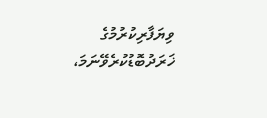ވިޔަފާރިކުރުމުގެ ޚަރަދުބޮޑުކުރެވޭނަމަ،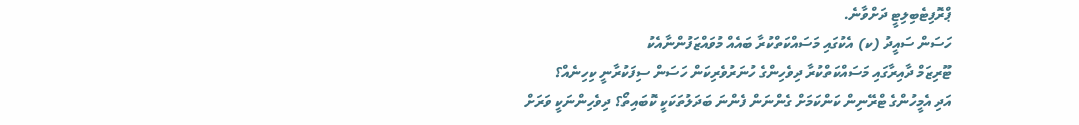ޕްރޮފިޓެބިލިޓީ ދަށްވާނެ.
ހަސަން ސައީދު (ކ) އެކުގައި މަސައްކަތްކުރާ ބައެއް މުވައްޒަފުންނާއެކު
ޓޫރިޒަމް ދާއިރާގައި މަސައްކަތްކުރާ ދިވެހިންގެ ހުނަރުވެރިކަން ހަސަން ސިފަކުރާނީ ކިހިނެއް؟
އަދި އެމީހުންގެ ޓްރޭނިން ކަންކަމަށް ގެންނަން ފެންނަ ބަދަލުތަކަކީ ކޮބައިތޯ؟ ދިވެހިންނަކީ ވަރަށް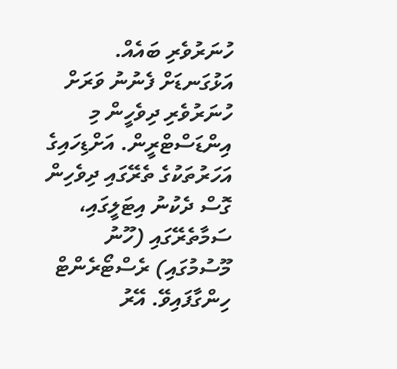ހުނަރުވެރި ބައެއް. އަޅުގަނޑަށް ފެނުނު ވަރަށް ހުނަރުވެރި ދިވެހީން މި އިންޑަސްޓްރީން. އަށްޑިހައިގެ އަހަރުތަކުގެ ތެރޭގައި ދިވެހިން ގޮސް ދެކުނު އިޓަލީގައި، ސަމާތެރޭގައި (ހޫނު މޫސުމުގައި) ރެސްޓޯރެންޓް ހިންގާފައިވޭ. އޭރު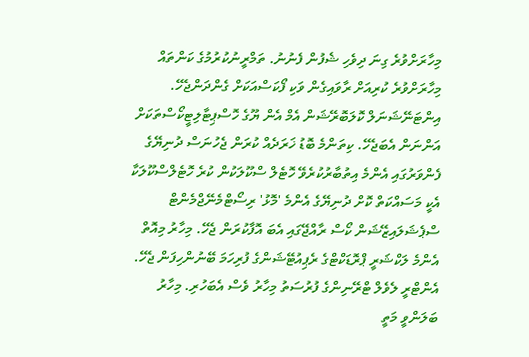މިހާރަށްވުރެ ގިނަ ދިވެހި ޝެފުން ފެނުނު. ތަމްރީނުކުރުމުގެ ކަންތައް މިހާރަށްވުރެ ކުރިއަށް ރާވައިގެން ވަކި ފޯކަސްއަކަށް ގެންދަންޖެހޭ. އިންޓަނޭޝަނަލް ކޮލަބޮރޭޝަން އެމް އެން ޔޫގެ ހޮސްޕިޓާލިޓީކޯސްތަކަށް އަންނަން އެބަޖެހޭ. ކިތަންމެ ބޮޑު ޚަރަދެއް ކުރަން ޖެހުނަސް ދުނިޔޭގެ ފެންވަރުގައި އެންމެ އިތުބާރުކުރެވޭ ހޮޓެލް ސްކޫލަކުން ކުރެ ހޮޓެލްސްކޫލަކާ އެކީ މަސައްކަތް ކޮށް ދުނިޔޭގެ އެންމެ 'މޮޅު' ރިސޯޓްމެނޭޖްމެންޓް ސްޕެޝަލައިޒޭޝަން ކޯސް ރާއްޖޭގައި އެބަ އޮފާކުރަން ޖެހޭ. މިހާރު މިއޮތް އެންމެ ލަކްޝަރީ ޕްރޮޑަކްޓްގެ ރެޕިއުޓޭޝަންގެ ފުރިހަމަ ބޭނުންހިފަން ޖެހޭ. އެންޓްރީ ލެވެލް ޓްރޭނިންގެ ފުރުސަތު މިހާރު ވެސް އެބަހުރި. މިހާރު ބަލަންވީ މަތީ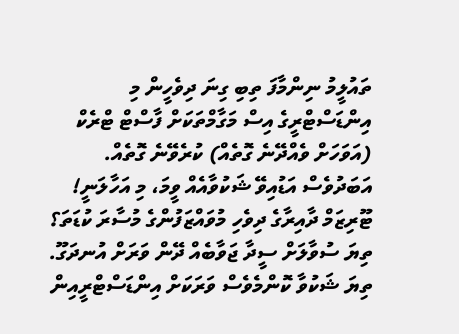ތައުލީމު ނިންމާފަ ތިބި ގިނަ ދިވެހީން މި އިންޑަސްޓްރީގެ އިސް މަގާމްތަކަށް ފާސްޓް ޓްރެކް (އަވަހަށް ވެއްދޭނެ ގޮތެއް) ކުރެވޭނެ ގޮތެއް.
އަބަދުވެސް އަޑުއިވޭ ޝަކުވާއެއް ވީމަ، މި އަހާލަނީ! ޓޫރިޒަމް ދާއިރާގެ ދިވެހި މުވައްޒަފުންގެ މުސާރަ ކުޑަތަ؟
ތިޔަ ސުވާލަށް ސީދާ ޖަވާބެއް ދޭން ވަރަށް އުނދަގޫ.  ތިޔަ ޝަކުވާ ކޮންމެވެސް ވަރަކަށް އިންޑަސްޓްރީއިން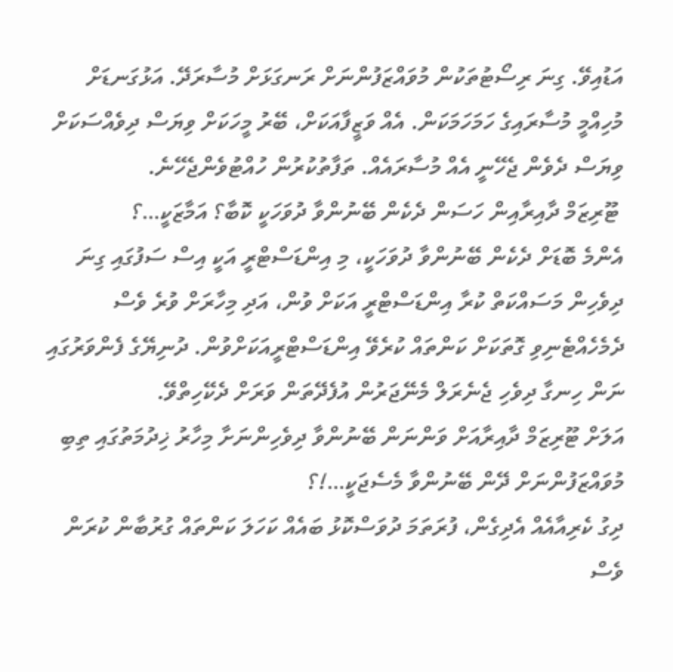އަޑުއިވޭ. ގިނަ ރިސޯޓުތަކުން މުވައްޒަފުންނަށް ރަނގަޅަށް މުސާރަދޭ. އަޅުގަނޑަށް މުހިއްމީ މުސާރައިގެ ހަމަހަމަކަން. އެއް ވަޒީފާއަކަށް، ބޭރު މީހަކަށް ވިޔަސް ދިވެއްސަކަށް ވިޔަސް ދެވެން ޖެހޭނީ އެއް މުސާރައެއް. ތަފާތުކުރުން ހުއްޓުވެންޖެހޭނެ.
 ޓޫރިޒަމް ދާއިރާއިން ހަސަން ދެކެން ބޭނުންވާ ދުވަހަކީ ކޮބާ؟ އަމާޒަކީ…؟
އެންމެ ބޮޑަށް ދެކެން ބޭނުންވާ ދުވަހަކީ، މި އިންޑަސްޓްރީ އަކީ އިސް ސަފުގައި ގިނަ ދިވެހިން މަސައްކަތް ކުރާ އިންޑަސްޓްރީ އަކަށް ވުން، އަދި މިހާރަށް ވުރެ ވެސް ދެމެހެއްޓެނިވި ގޮތަކަށް ކަންތައް ކުރެވޭ އިންޑަސްޓްރީއަކަށްވުން. ދުނިޔޭގެ ފެންވަރުގައި ނަން ހިނގާ ދިވެހި ޖެނެރަލް މެނޭޖަރުން އުފެދޭތަން ވަރަށް ދެކޭހިތްވޭ.
އަލަށް ޓޫރިޒަމް ދާއިރާއަށް ވަންނަން ބޭނުންވާ ދިވެހިންނަށާ މިހާރު ޚިދުމަތުގައި ތިބި މުވައްޒަފުންނަށް ދޭން ބޭނުންވާ މެސެޖަކީ…!؟
ދިގު ކެރިއާއެއް އެދިގެން، ފުރަތަމަ ދުވަސްކޮޅު ބައެއް ކަހަލަ ކަންތައް ގުރުބާން ކުރަން ވެސް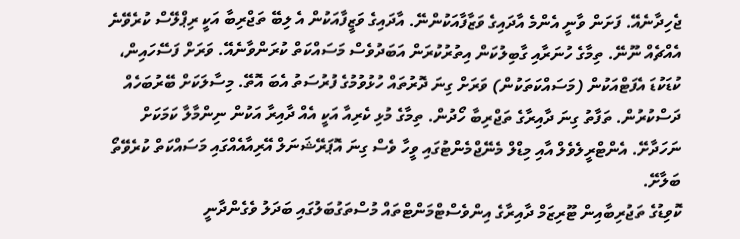ޖެހިދާނެއޭ. ފަށަން ވާނީ އެންމެ އާދައިގެ ވަޒާފާއަކުންނޭ. އާދައިގެ ވަޒީފާއަކުން އެ ލިބޭ ތަޖްރިބާ އަކީ ރިޕްލޭސް ކުރެވޭނެ އެއްޗެއް ނޫނޭ. ތިމާގެ ހުނަރާއި ގާބިލުކަން އިތުރުކުރަން އަބަދުވެސް މަސައްކަތް ކުރަންވާނެއޭ. ވަރަށް ފަސޭހައިން، ކުޑަކުޑަ އެފަޓްއަކުން (މަސައްކަތަކުން) ވަރަށް ގިނަ ދޮރުތައް ހުޅުވުމުގެ ފުރުސަތު އެބަ އޮތޭ. މިސާލަކަށް ބޭރުބަހެއް ދަސްކުރުން. ތަފާތު ގިނަ ދާއިރާގެ ތަޖްރިބާ ހޯދުން. ތިމާގެ މުޅި ކެރިއާ އަކީ އެއް ދާއިރާ އަކުން ނިންމާލާ ކަމަކަށް ނަހަދާށޭ. އެންޓްރީލެވެލް އާއި މިޑްލް މެނޭޖްމެންޓުގައި ވީހާ ވެސް ގިނަ އޮޕަރޭޝަނަލް އޭރިއާއެއްގައި މަސައްކަތް ކުރެވޭތޯ ބަލާށޭ.
ކޮވިޑުގެ ތަޖުރިބާއިން ޓޫރިޒަމް ދާއިރާގެ އިންވެސްޓްމަންޓްތައް މުސްތަގުބަލުގައި ބަދަލު ވެގެންދާނީ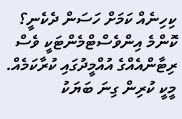ކިހިނެއް ކަމަށް ހަސަން ދެކެނީ؟
ކޮންމެ އިންވެސްޓްމެންޓަކީ ވެސް ރިޓާންއެއްގެ އުއްމީދުގައި ކުރާކަމެއް. މީކީ ކުރިން ގިނަ ބަޔަކު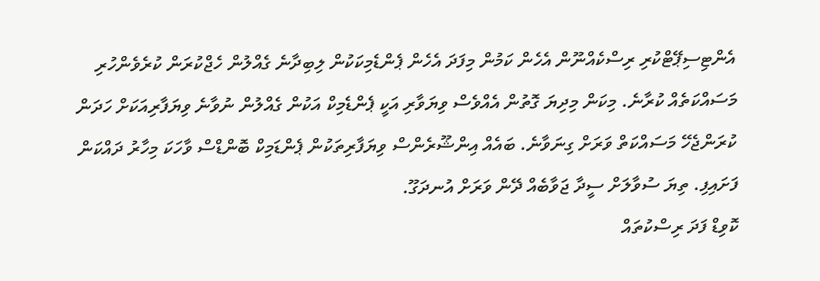އެންޓިސިޕޭޓްކުރި ރިސްކެއްނޫން އެހެން ކަމުން މިފަދަ އެހެން ޕެންޑެމިކަކުން ލިބިދާނެ ގެއްލުން ހެޖްކުރަން ކުރެވެންހުރި މަސައްކަތެއް ކުރާނެ. މިކަން މިދިޔަ ގޮތުން އެއްވެސް ވިޔަވާރި އަކީ ޕެންޑެމިކް އަކުން ގެއްލުން ނުވާނެ ވިޔަފާރިއަކަށް ހަދަން ކުރަންޖެހޭ މަސައްކަތް ވަރަށް ގިނަވާނެ. ބައެއް އިންޝޫރެންސް ވިޔަފާރިތަކުން ޕެންޑަމިކް ބޮންޑްސް ވާހަކަ މިހާރު ދައްކަން ފަށައިފި. ތިޔަ ސުވާލަށް ސީދާ ޖަވާބެއް ދޭން ވަރަށް އުނދަގޫ.
ކޮވިޑް ފަދަ ރިސްކުތައް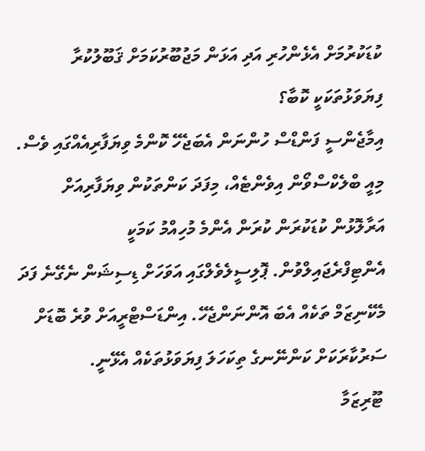ކުޑަކުރުމަށް އެޅެންހުރި އަދި އަޅަން މަޖުބޫރުކަމަށް ޤަބޫލުކުރާ ފިޔަވަޅުތަކަކީ ކޮބާ؟
އިމާޖެންސީ ފަންޑްސް ހުންނަން އެބަޖެހޭ ކޮންމެ ވިޔަފާރިއެއްގައި ވެސް. މިއީ ބްލެކްސްވޯން އިވެންޓެއް، މިފަދަ ކަންތަކުން ވިޔަފާރިއަށް އަރާލޮޅުން ކުޑަކުރަން ކުރަން އެންމެ މުހިއްމު ކަމަކީ އެންޓިފްރެޖައިލްވުން. ޕޮލިސީލެވެލްގައި އަވަހަށް ޑިސިޝަން ނެގޭނެ ފަދަ މެކޭނިޒަމް ތަކެއް އެބަ އޮންނަންޖެހޭ. އިންޑަސްޓްރީއަށް ވުރެ ބޮޑަށް ސަރުކާރަކަށް ކަންނޭނގެ ތިކަހަލަ ފިޔަވަޅުތަކެއް އެޅޭނީ.
 ޓޫރިޒަމާ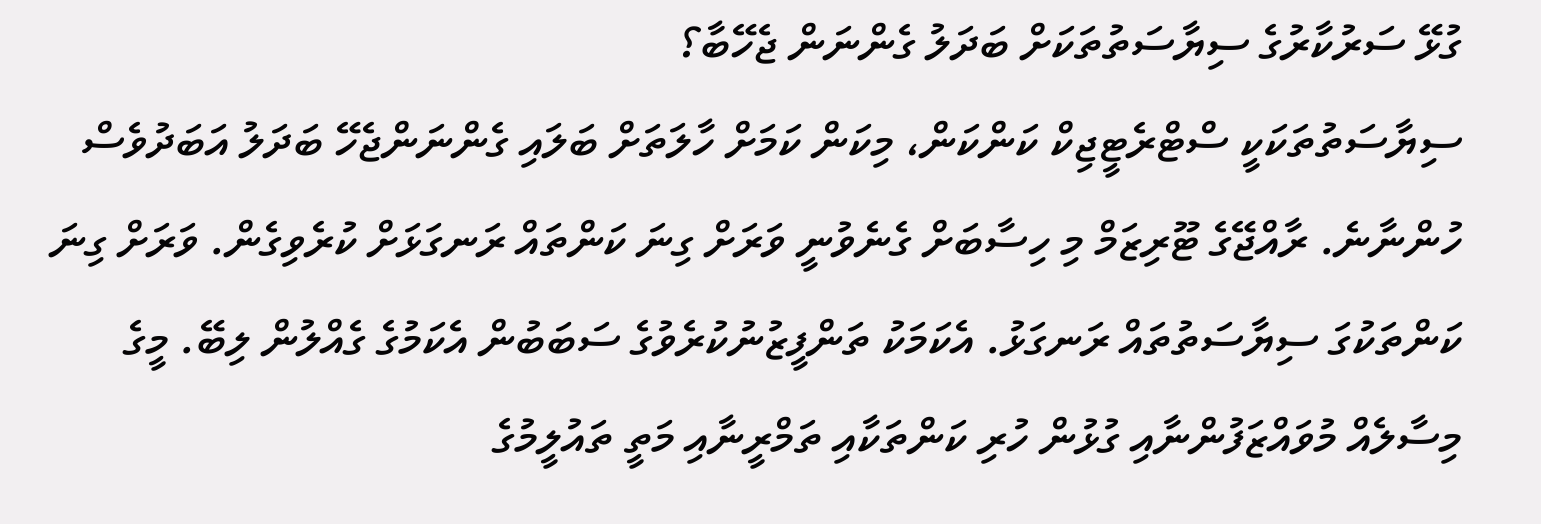ގުޅޭ ސަރުކާރުގެ ސިޔާސަތުތަކަށް ބަދަލު ގެންނަން ޖެހޭބާ؟
ސިޔާސަތުތަކަކީ ސްޓްރެޓީޖިކް ކަންކަން، މިކަން ކަމަށް ހާލަތަށް ބަލައި ގެންނަންޖެހޭ ބަދަލު އަބަދުވެސް ހުންނާނެ. ރާއްޖޭގެ ޓޫރިޒަމް މި ހިސާބަށް ގެނެވުނީ ވަރަށް ގިނަ ކަންތައް ރަނގަޅަށް ކުރެވިގެން. ވަރަށް ގިނަ ކަންތަކުގަ ސިޔާސަތުތައް ރަނގަޅު. އެކަމަކު ތަންފީޒުނުކުރެވުގެ ސަބަބުން އެކަމުގެ ގެއްލުން ލިބޭ. މީގެ މިސާލެއް މުވައްޒަފުންނާއި ގުޅުން ހުރި ކަންތަކާއި ތަމްރީނާއި މަތީ ތައުލީމުގެ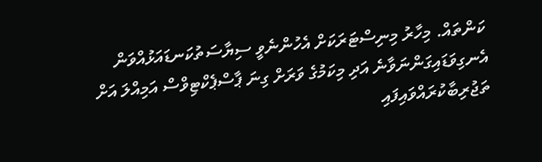ކަންތައް. މިހާރު މިނިސްޓަރަކަށް އެހުންނެވީ ސިޔާސަތުކަނޑައަޅުއްވަން އެނގިވަޑައިގަންނަވާނެ އަދި މިކަމުގެ ވަރަށް ގިނަ ޕާސްޕެކްޓިވްސް އަމިއްލަ އަށް ތަޖުރިބާކުރައްވައިފައި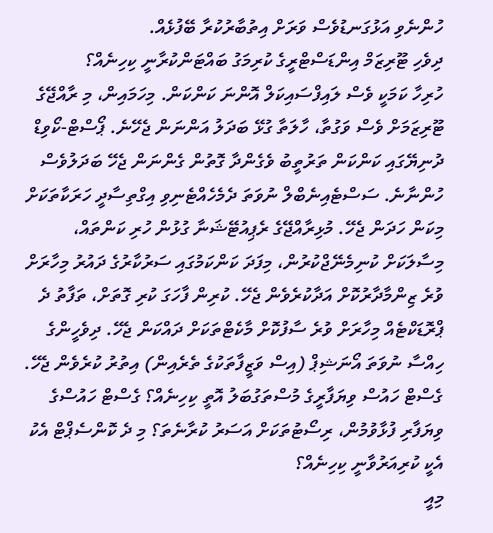ހުންނެވި އަޅުގަނޑުވެސް ވަރަށް އިތުބާރުކުރާ ބޭފުޅެއް.
ދިވެހި ޓޫރިޒަމް އިންޑަސްޓްރީގެ ކުރިމަގު ބައްޓަންކުރާނީ ކިހިނެއް؟
ހުރިހާ ކަމަކީ ވެސް ލައިފްސައިކަލް އޮންނަ ކަންކަން. މިހަމައިން، މި ރާއްޖޭގެ ޓޫރިޒަމަށް ވެސް ވަގުތާ، ހާލަތާ ގުޅޭ ބަދަލު އަންނަން ޖެހޭނެ. ޕޯސްޓް-ކޯވިޑް ދުނިޔޭގައި ކަންކަން ތަރުތީބު ވެގެންދާ ގޮތުން ގެންނަން ޖެހޭ ބަދަލުވެސް ހުންނާނެ. ސަސްޓެއިނެބްލް ނުވަތަ ދެމެހެއްޓެނިވި އިގްތިސާދީ ހަރަކާތަކަށް މިކަން ހަދަން ޖެހޭ. މުޅިރާއްޖޭގެ ރެޕިއުޓޭޝަނާ ގުޅުން ހުރި ކަންތައް، މިސާލަކަށް ކުނިމެނޭޖްކުރުން، މިފަދަ ކަންކަމުގައި ސަރުކާރުގެ ދައުރު މިހާރަށް ވުރެ ޒިންމާދާރުކޮށް އަދާކުރެވެން ޖެހޭ. ކުރިން ފާހަގަ ކުރި ގޮތަށް، ތަފާތު ދެ ޕްރޮޑަކްޓެއް މިހާރަށް ވުރެ ސާފުކޮށް މާކެޓްތަކަށް ދައްކަން ޖެހޭ. ދިވެހީންގެ ހިއްސާ ނުވަތަ އޯނަޝިޕް (އިސް ވަޒީފާތަކުގެ ތެރެއިން) އިތުރު ކުރެވެން ޖެހޭ.
ގެސްޓް ހައުސް ވިޔަފާރީގެ މުސްތަގުބަލު އޮތީ ކިހިނެއް؟ ގެސްޓް ހައުސްގެ ވިޔަފާރި ފުޅާވުމުން، ރިސޯޓުތަކަށް އަސަރު ކުރާނެތަ؟ މި ދެ ކޮންސެޕްޓް އެކު އެކީ ކުރިއަރުވާނީ ކިހިނެއް؟
މިއީ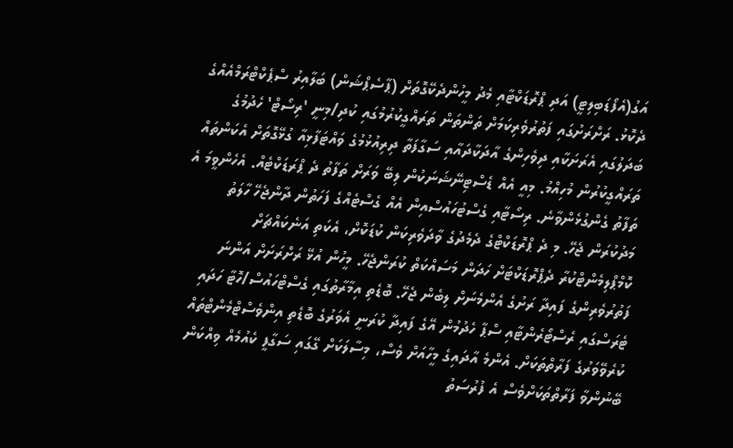އަގު(އެފޯޑަބިލިޓީ) އަދި ޕްރޮޑަކްޓާއި މެދު މީހުންދެކޭގޮތަށް (ޕާސެޕްޝަން) ބަލާއިރު ސްޕެކްޓްރަމްއެއްގެ ދެކޮޅު. ރަށްރަށުގައި ފަތުރުވެރިކަމަށް ތަންތަން ތަރައްގީކުރުމުގައި ކުދި/މިނީ 'ރިސޯޓް' ހެދުމުގެ ބަދަލުގައި އެރަށަކާއި ދިވެހިންގެ އާދަކާދައާއި ސަގާފަތާ ދިރިއުޅުމުގެ ވައްޓަފާޅިއާ ގުޅޭގޮތަށް އެކަންތައް ތަރައްގީކުރުން މުހިއްމު. މިއީ އެއް ޑެސްޓިނޭޝަނަކުން ލިބޭ ވަރަށް ތަފާތު ދެ ޕްރަޑަކްޓެއް. އެހެންވީމަ އެ ތަފާތު ގެންގުޅެންވާނެ. ރިސޯޓާއި ގެސްޓުހައުސްއިން އެއް ގެސްޓެއްގެ ފަހަތުން ދާންޖެހޭ ހާލަތު މަދުކުރަން ޖެހޭ. މި ދެ ޕްރޮޑަކްޓްގެ ދެމެދުގެ ވާދަވެރިކަން ކުޑަކޮށް، އެކަތި އަނެކައްޗަށް ކޮމްޕްލިމެންޓްކުރާ ދެޕްރޮޑަކްޓަށް ހަދަން މަސައްކަތް ކުރަންޖެހޭ. މީހުން އުޅޭ ރަށްރަށަށް އަންނަ ފަތުރުވެރިންގެ ފައިދާ ރަށުގެ އެންމެނަށް ލިބެން ޖެހޭ. ބޮޑެތި އިމާރާތުގައި ގެސްޓްހައުސް/ހޮޓާ ހަދައި ޓެރަސްގައި ރެސްޓޯރެންޓާއި ސްޕާ ހެދުމުން އޭގެ ފައިދާ ކުރަނީ އެވަރުގެ ބޮޑެތި އިންވެސްޓްމެންޓްތައް ކުރެވޭވަރުގެ ފަރާތްތަކަށް. އެންމެ އާދައިގެ މީހާއަށް ވެސް، މިސާލަކަށް ގޭގައި ސަގާފީ ކެއުމެއް ވިއްކަން ބޭނުންވާ ފަރާތްތަކަށްވެސް އެ ފުރުސަތު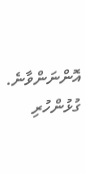އޮންނަންވާނެ.
ގުޅުންހުރި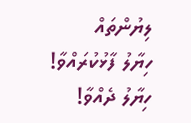ލިޔުންތައް
ހިޔާލު ފާޅުކުރައްވާ!
ހިޔާލު ދެއްވާ!